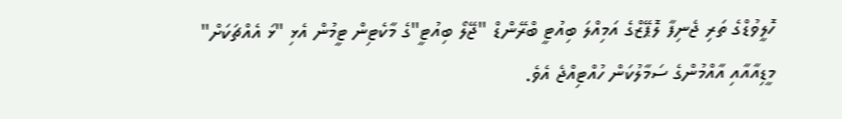ހޮލީވުޑްގެ ތަރި ޖެނިފާ ލޮޕޭޒްގެ އަމިއްލަ ބިއުޓީ ބްރޭންޑް "ޖޭލޯ ބިއުޓީ"ގެ މާކެޓިން ޓީމުން އެޅި "ޅަ އެއްޗަކަށް" މީޑިއާއާއި އާއްމުންގެ ސަމާލުކަން ހުއްޓިއްޖެ އެވެ.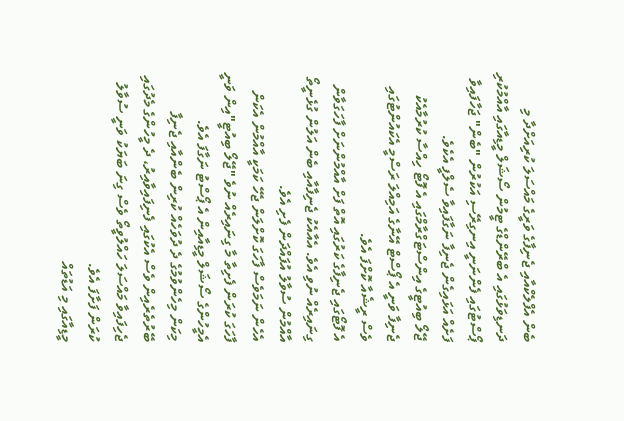ބެން އެފްލެކްއާއި ޖެނިފާގެ ވަރީގެ މައްސަލަ ކުރިއަށްދާ މި ދަނޑިވަޅުގައި އެ ބްރޭންޑްގެ ޓީމުން ސޯޝަލް މީޑިއާގައި އާއްމުކުރި ޕޯސްޓުގައި ފެންނަނީ އިނގިރޭސި އަކުރުން "ބެން" ޖަހާފައިވާ ފަށެއް އަޅައިގެން ޖެނިފާ ނަގާފައިވާ ސެލްފީ އެކެވެ.
ޖޭލޯ ބިއުޓީގެ އިންސްޓަގްރާމްގައި އެ ފޮޓޯ ހިއްސާ ކުރުމާއެކު ޖެނިފާ ވަނީ އެ ޕޯސްޓް އޭނާގެ އަމިއްލަ ރަސްމީ އެކައުންޓުގައި ވެސް ރީޝެއާ ކޮށްފަ އެވެ.
އެ ފޮޓޯގައި ޖެނިފާގެ ކަރުގައި އޮތް ފަށް އާއްމުންނަށް ފާހަގަވާން ގިނައިރެއް ނުވި އެވެ. އެއާއެކު ޖެނިފާއާއި ބެން އަލުން ގުޅެނީތޯ އާއްމުން ސުވާލު އުފައްދަން ފެށި އެވެ.
އެހެން ނަމަވެސް ފާހަގަ ކޮށްލަން ޖެހޭ ކަމަކީ އާއްމުން އެކަން ފާހަގަ ކުރަން ފެށިތާ މާ ގިނައިރެއް ނުވެ "ޖޭލޯ ބިއުޓީ"އިން ވަނީ އެމީހުންގެ ސޯޝަލް މީޑިއާއިން އެ ޕޯސްޓު ނަގާފަ އެވެ.
މިކަން މިހެންވުމުގެ ދެ ދުވަހެއް ކުރިން ބެންއާއި ޖެނިފާ ބޭރުތެރެއިން ވެސް އެކުގައި ފެނިފައިވާއިރު، ދެ މީހުންގެ މެދުގައި ޖެހިފައިވާ މައްސަލަ ހައްލުވީތޯ ވެސް ގިނަ ބަޔަކު ވަނީ ސުވާލު ކުރަން ފަށާފަ އެވެ.
މީޑިއާގައި މި އަޑުތައް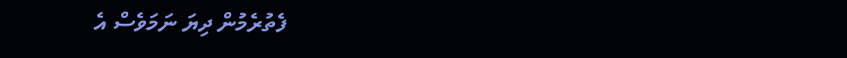ފެތުރެމުން ދިޔަ ނަމަވެސް އެ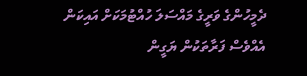ދެމީހުންގެ ވަރީގެ މައްސަލަ ހުއްޓުމަކަށް އައިކަން އެއްވެސް ފަރާތަކުން ޔަގީން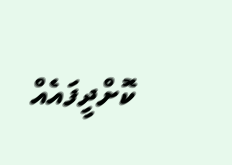ކޮށްދީފައެއް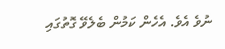ނުވެ އެވެ. އެހެން ކަމުން ބެލެވޭ ގޮތުގައި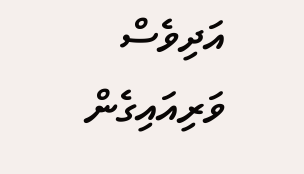އަދިވެސް ވަރިއައިގެން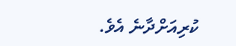ކުރިއަށްދާނެ އެވެ.